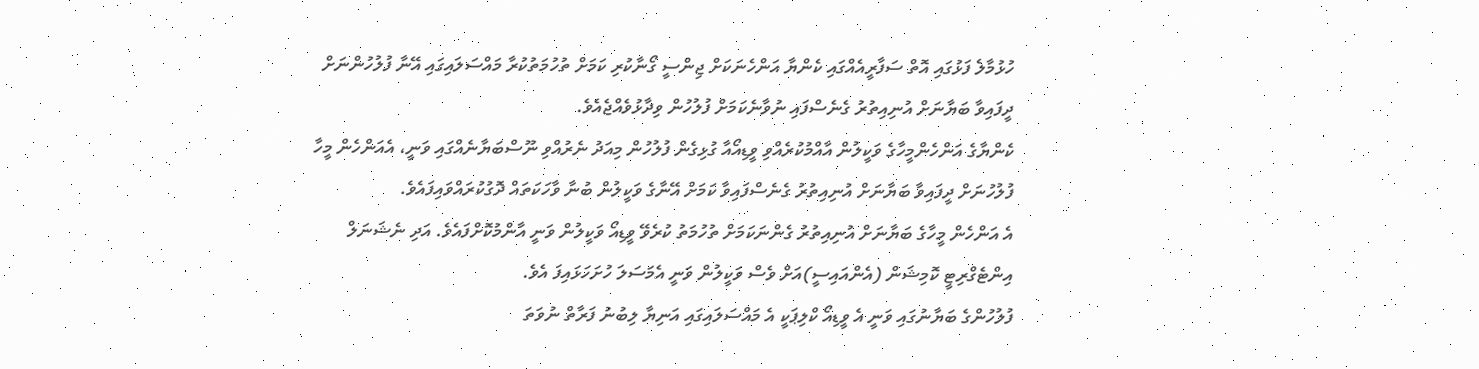ހުޅުމާލެ ފަޅުގައި އޮތް ސަފާރީއެއްގައި ކެންޔާ އަންހެނަކަށް ޖިންސީ ގޯނާކުރި ކަމަށް ތުހުމަތުކުރާ މައްސަލައިގައި އޭނާ ފުލުހުންނަށް ދީފައިވާ ބަޔާނަށް އުނިއިތުރު ގެނެސްފައި ނުވާނެކަމަށް ފުލުހުން ވިދާޅުވެއްޖެއެވެ.
ކެންޔާގެ އަންހެންމީހާގެ ވަކީލުން އާއްމުކުރެއްވި ވީޑިއޯއާ ގުޅިގެން ފުލުހުން މިއަދު ނެރުއްވި ނޫސްބަޔާނެއްގައި ވަނީ، އެއަންހެން މީހާ ފުލުހުނަށް ދީފައިވާ ބަޔާނަށް އުނިއިތުރު ގެނެސްފައިވާ ކަމަށް އޭނާގެ ވަކީލުން ބުނާ ވާހަކަތައް ދޮގުކުރައްވައިފައެވެ.
އެ އަންހެން މީހާގެ ބަޔާނަށް އުނިއިތުރު ގެންނަކަމަށް ތުހުމަތު ކުރެވޭ ވީޑިއޯ ވަކީލުން ވަނީ އާންމުކޮށްފައެވެ. އަދި ނެޝަނަލް އިންޓެގްރިޓީ ކޮމިޝަން (އެންއައިސީ)އަށް ވެސް ވަކީލުން ވަނީ އެމަސަލަ ހުށަހަޅައިފަ އެވެ.
ފުލުހުންގެ ބަޔާނުގައި ވަނީ އެ ވީޑިއޯ ކްލިޕަކީ އެ މައްސަލައިގައި އަނިޔާ ލިބުނު ފަރާތް ނުވަތަ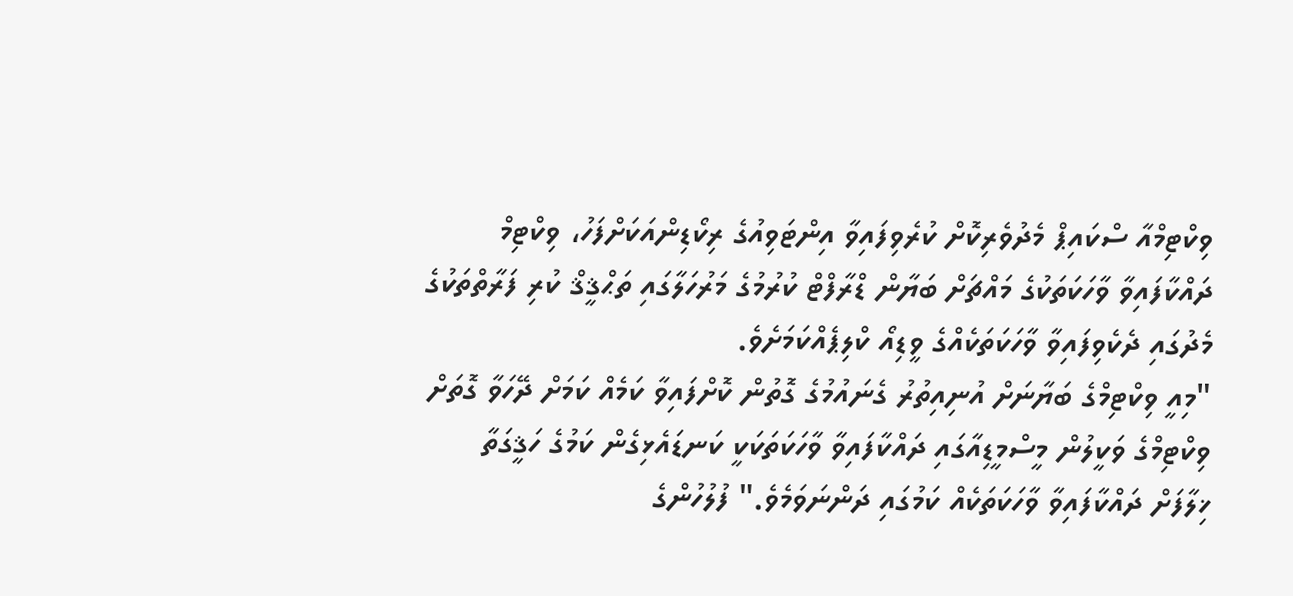ވިކްޓިމްއާ ސްކައިޕް މެދުވެރިކޮށް ކުރެވިފައިވާ އިންޓަވިއުގެ ރިކޯޑިންއަކަށްފަހު، ވިކްޓިމް ދައްކާފައިވާ ވާހަކަތަކުގެ މައްޗަށް ބަޔާން ޑްރާފްޓް ކުރުމުގެ މަރުހަލާގައި ތަޙްޤީޤް ކުރި ފަރާތްތަކުގެ މެދުގައި ދެކެވިފައިވާ ވާހަކަތަކެއްގެ ވީޑިއޯ ކްލިޕެއްކަމަށެވެ.
"މިއީ ވިކްޓިމްގެ ބަޔާނަށް އުނިއިތުރު ގެނައުމުގެ ގޮތުން ކޮށްފައިވާ ކަމެއް ކަމަށް ދޭހަވާ ގޮތަށް ވިކްޓިމްގެ ވަކީލުން މީސްމީޑިއާގައި ދައްކާފައިވާ ވާހަކަތަކަކީ ކަނޑައެޅިގެން ކަމުގެ ހަޤީގަތާ ޚިލާފަށް ދައްކާފައިވާ ވާހަކަތަކެއް ކަމުގައި ދަންނަވަމެވެ." ފުލުހުންގެ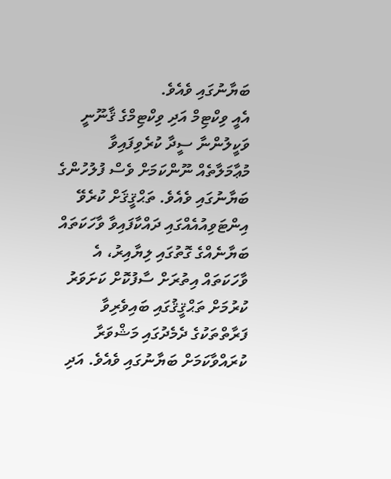ބަޔާނުގައި ވެއެވެ.
އެއީ ވިކްޓިމް އަދި ވިކްޓިމްގެ ޤާނޫނީ ވަކީލުންނާ ސީދާ ކުރެވިފައިވާ މުޢާމަލާތެއް ނޫންކަމަށް ވެސް ފުލުހުންގެ ބަޔާނުގައި ވެއެވެ. ތަޙްޤީޤަށް ކުރެވޭ އިންޓަވިއުއެއްގައި ދައްކާފައިވާ ވާހަކަތައް ބަޔާނެއްގެ ގޮތުގައި ލިޔާއިރު، އެ ވާހަކަތައް އިތުރަށް ސާފުކޮށް ކަށަވަރު ކުރުމަށް ތަޙްޤީޤުގައި ބައިވެރިވާ ފަރާތްތަކުގެ ދެމެދުގައި މަޝްވަރާ ކުރައްވާކަމަށް ބަޔާނުގައި ވެއެވެ. އަދި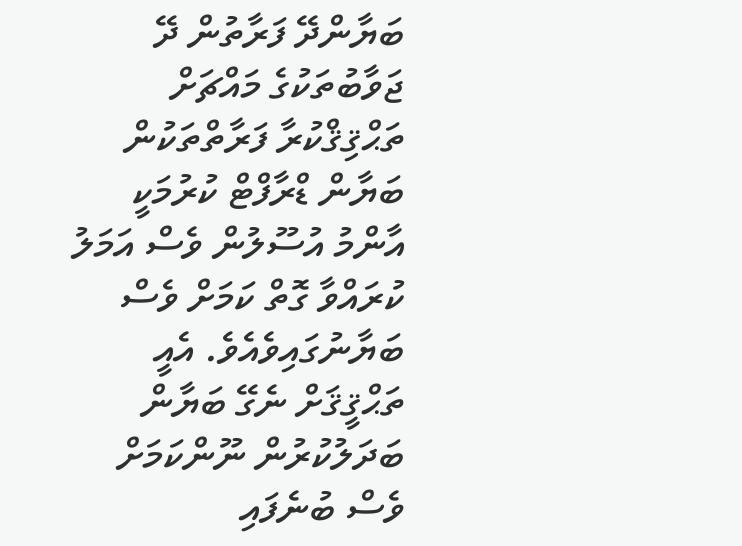ބަޔާންދޭ ފަރާތުން ދޭ ޖަވާބުތަކުގެ މައްޗަށް ތަޙްޤިޤްކުރާ ފަރާތްތަކުން ބަޔާން ޑްރާފްޓް ކުރުމަކީ އާންމު އުސޫލުން ވެސް އަމަލު ކުރައްވާ ގޮތް ކަމަށް ވެސް ބަޔާނުގައިވެއެވެ. އެއީ ތަޙްޤީޤަށް ނެގޭ ބަޔާން ބަދަލުކުރުން ނޫންކަމަށް ވެސް ބުނެފައި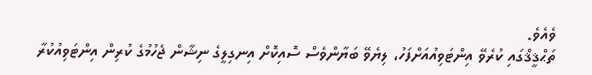ވެއެވެ.
ތަޙްޤީޤްގައި ކުރެވޭ އިންޓަވިއުއަށްފަހު، ލިޔެވޭ ބަޔާންވެސް ސޮއިކޮށް އިނގިލީގެ ނިޝާން ޖެހުމުގެ ކުރިން އިންޓަވިއުކުރާ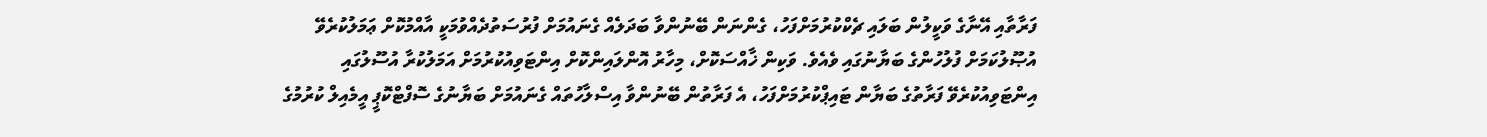ފަރާތާއި އޭނާގެ ވަކީލުން ބަލައި ޗެކްކުރުމަށްފަހު، ގެންނަން ބޭނުންވާ ބަދަލެއް ގެނައުމަށް ފުރުސަތުދެއްވުމަކީ އާއްމުކޮށް ޢަމަލުކުރެވޭ އުޞޫލުކަމަށް ފުލުހުންގެ ބަޔާނުގައި ވެއެވެ. ވަކިން ޚާއްސަކޮށް، މިހާރު އޮންލައިންކޮށް އިންޓަވިއުކުރުމަށް އަމަލުކުރާ އުސޫލުގައި އިންޓަވިއުކުރެވޭ ފަރާތުގެ ބަޔާން ޓައިޕްކުރުމަށްފަހު، އެ ފަރާތުން ބޭނުންވާ އިސްލާހުތައް ގެނައުމަށް ބަޔާނުގެ ސޮފްޓްކޮޕީ އީމެއިލް ކުރުމުގެ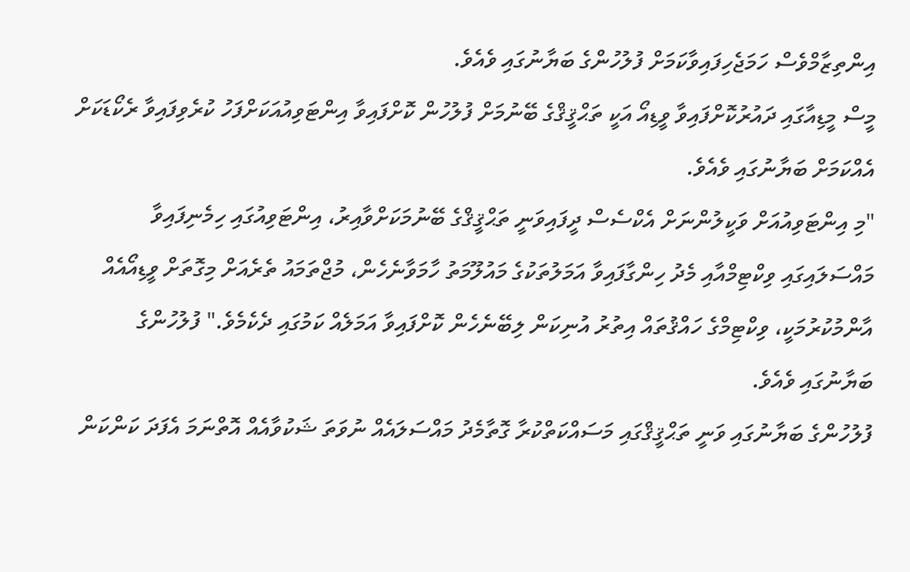އިންތިޒާމްވެސް ހަމަޖެހިފައިވާކަމަށް ފުލުހުންގެ ބަޔާނުގައި ވެއެވެ.
މީސް މީޑިއާގައި ދައުރުކޮށްފައިވާ ވީޑިއޯ އަކީ ތަޙްޤީޤްގެ ބޭނުމަށް ފުލުހުން ކޮށްފައިވާ އިންޓަވިއުއަކަށްފަހު ކުރެވިފައިވާ ރެކޯޑަކަށް އެއްކަމަށް ބަޔާނުގައި ވެއެވެ.
"މި އިންޓަވިއުއަށް ވަކީލުންނަށް އެކްސެސް ދީފައިވަނީ ތަޙްޤީޤްގެ ބޭނުމަކަށްވާއިރު، އިންޓަވިއުގައި ހިމެނިފައިވާ މައްސަލައިގައި ވިކްޓިމްއާއި މެދު ހިންގާފައިވާ އަމަލުތަކުގެ މައުލޫމަތު ހާމަވާނެހެން، މުޖްތަމައު ތެރެއަށް މިގޮތަށް ވީޑިއޯއެއް އާންމުކުރުމަކީ، ވިކްޓިމްގެ ހައްޤުތައް އިތުރު އުނިކަން ލިބޭނެހެން ކޮށްފައިވާ އަމަލެއް ކަމުގައި ދެކެމެވެ." ފުލުހުންގެ ބަޔާނުގައި ވެއެވެ.
ފުލުހުންގެ ބަޔާނުގައި ވަނީ ތަޙްޤީޤްގައި މަސައްކަތްކުރާ ގޮތާމެދު މައްސަލައެއް ނުވަތަ ޝަކުވާއެއް އޮތްނަމަ އެފަދަ ކަންކަން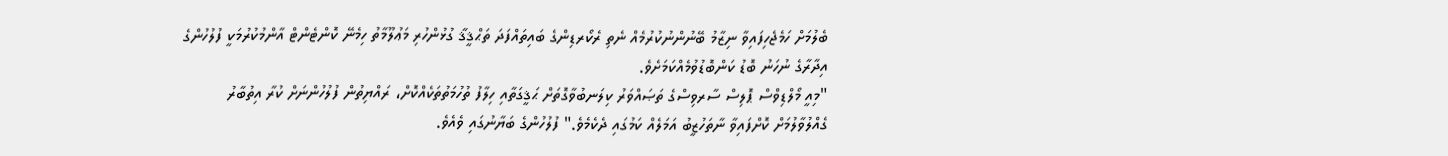ބެލުމަށް ހަމެޖެހިފައިވާ ނިޒާމު ބޭނުންނުކުރުމެއް ނެތި ރެކޯރޑިންގެ ބައިތައްފަދަ ތަޙްޤީޤާ ގުޅުންހުރި މަޢުލޫމާތު ހިމެނޭ ކޮންޓެންޓް އާންމުކުރުމަކީ ފުލުހުންގެ އިދާރާގެ ނުހަނު ބޮޑު ކަންބޮޑުވުމެއްކަމަށެވެ.
"މިއީ މޯލްޑިވްސް ޕޮލިސް ސާރވިސްގެ ތަޞައްވަރު ކިލަނބުވާގޮތަށް ޙަޤީގަތާއި ހިލާފު ތުހުމަތުތަކެއްކޮށް، ރައްޔިތުން ފުލުހުންނަށް ކުރާ އިތުބާރު ގެއްލުވާލުމަށް ކޮށްފައިވާ ނާތަހުޒީބު އަމަލެއް ކަމުގައި ދެކެމެވެ." ފުލުހުންގެ ބަޔާނުގައި ވެއެވެ.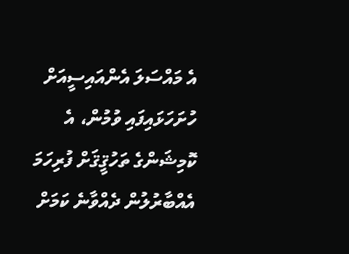އެ މައްސަލަ އެންއައިސީއަށް ހުށަހަޅައިފައި ވުމުން، އެ ކޮމިޝަންގެ ތަހުޤީޤަށް ފުރިހަމަ އެއްބާރުލުން ދެއްވާނެ ކަމަށް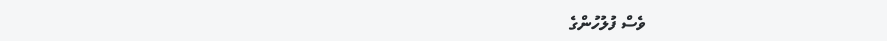ވެސް ފުލުހުންގެ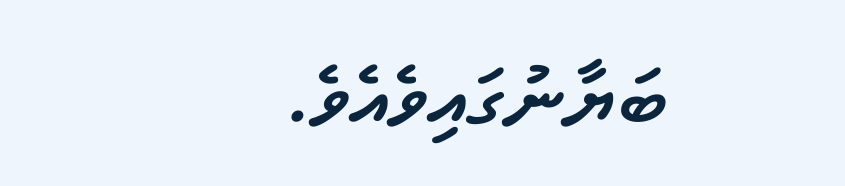ބަޔާނުގައިވެއެވެ.